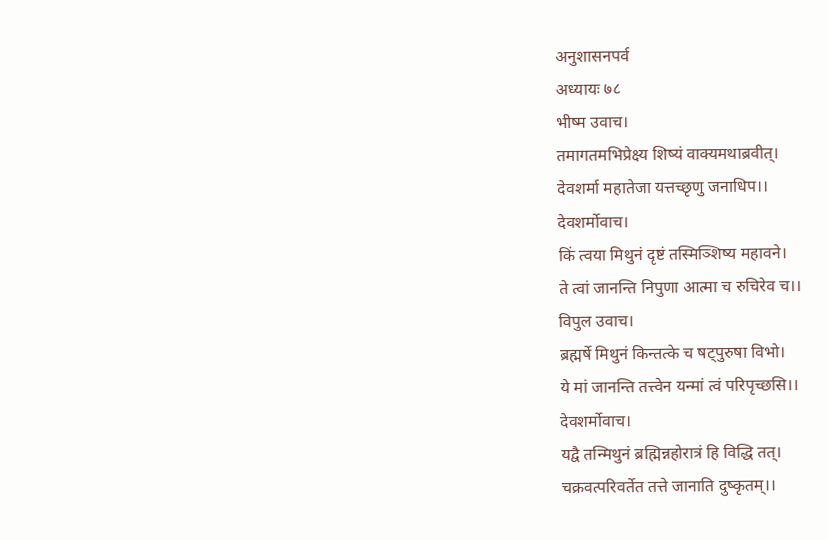अनुशासनपर्व
अध्यायः ७८
भीष्म उवाच।
तमागतमभिप्रेक्ष्य शिष्यं वाक्यमथाब्रवीत्।
देवशर्मा महातेजा यत्तच्छृणु जनाधिप।।
देवशर्मोवाच।
किं त्वया मिथुनं दृष्टं तस्मिञ्शिष्य महावने।
ते त्वां जानन्ति निपुणा आत्मा च रुचिरेव च।।
विपुल उवाच।
ब्रह्मर्षे मिथुनं किन्तत्के च षट्पुरुषा विभो।
ये मां जानन्ति तत्त्वेन यन्मां त्वं परिपृच्छसि।।
देवशर्मोवाच।
यद्वै तन्मिथुनं ब्रह्मिन्नहोरात्रं हि विद्धि तत्।
चक्रवत्परिवर्तेत तत्ते जानाति दुष्कृतम्।।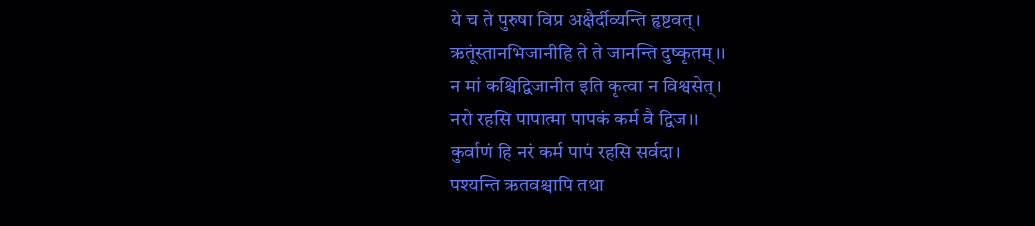ये च ते पुरुषा विप्र अक्षैर्दीव्यन्ति हृष्टवत्।
ऋतूंस्तानभिजानीहि ते ते जानन्ति दुष्कृतम्।।
न मां कश्चिद्विजानीत इति कृत्वा न विश्वसेत्।
नरो रहसि पापात्मा पापकं कर्म वै द्विज।।
कुर्वाणं हि नरं कर्म पापं रहसि सर्वदा।
पश्यन्ति ऋतवश्चापि तथा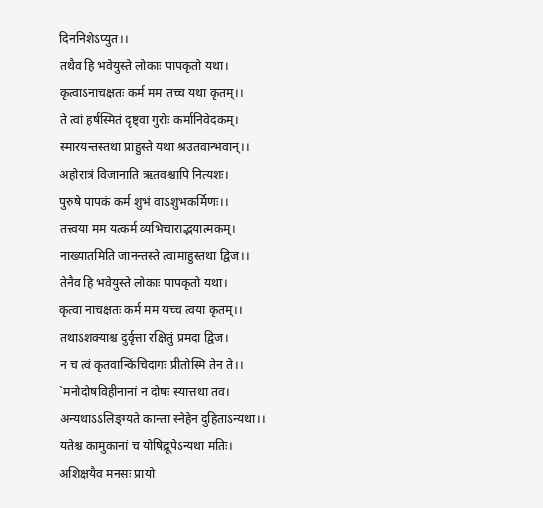दिननिशेऽप्युत।।
तथैव हि भवेयुस्ते लोकाः पापकृतो यथा।
कृत्वाऽनाचक्षतः कर्म मम तच्च यथा कृतम्।।
ते त्वां हर्षस्मितं दृष्ट्वा गुरोः कर्मानिवेदकम्।
स्मारयन्तस्तथा प्राहुस्ते यथा श्रउतवान्भवान्।।
अहोरात्रं विजानाति ऋतवश्चापि नित्यशः।
पुरुषे पापकं कर्म शुभं वाऽशुभकर्मिणः।।
तत्त्वया मम यत्कर्म व्यभिचाराद्भयात्मकम्।
नाख्यातमिति जानन्तस्ते त्वामाहुस्तथा द्विज।।
तेनैव हि भवेयुस्ते लोकाः पापकृतो यथा।
कृत्वा नाचक्षतः कर्म मम यच्च त्वया कृतम्।।
तथाऽशक्याश्च दुर्वृत्ता रक्षितुं प्रमदा द्विज।
न च त्वं कृतवान्किंचिदागः प्रीतोस्मि तेन ते।।
`मनोदोषविहीनानां न दोषः स्यात्तथा तव।
अन्यथाऽऽलिङ्ग्यते कान्ता स्नेहेन दुहिताऽन्यथा।।
यतेश्च कामुकानां च योषिद्रूपेऽन्यथा मतिः।
अशिक्षयैव मनसः प्रायो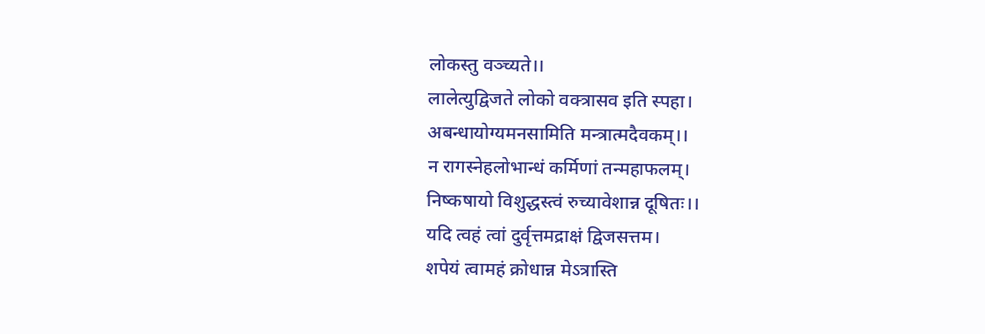लोकस्तु वञ्च्यते।।
लालेत्युद्विजते लोको वक्त्रासव इति स्पहा।
अबन्धायोग्यमनसामिति मन्त्रात्मदैवकम्।।
न रागस्नेहलोभान्धं कर्मिणां तन्महाफलम्।
निष्कषायो विशुद्धस्त्वं रुच्यावेशान्न दूषितः।।
यदि त्वहं त्वां दुर्वृत्तमद्राक्षं द्विजसत्तम।
शपेयं त्वामहं क्रोधान्न मेऽत्रास्ति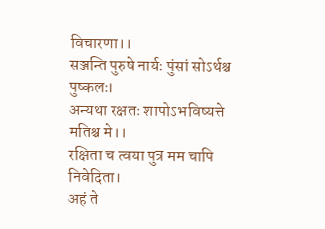विचारणा।।
सञ्जन्ति पुरुषे नार्यः पुंसां सोऽर्थश्च पुष्कलः।
अन्यथा रक्षतः शापोऽभविष्यत्ते मतिश्च मे।।
रक्षिता च त्वया पुत्र मम चापि निवेदिता।
अहं ते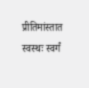प्रीतिमांस्तात स्वस्थः स्वर्गं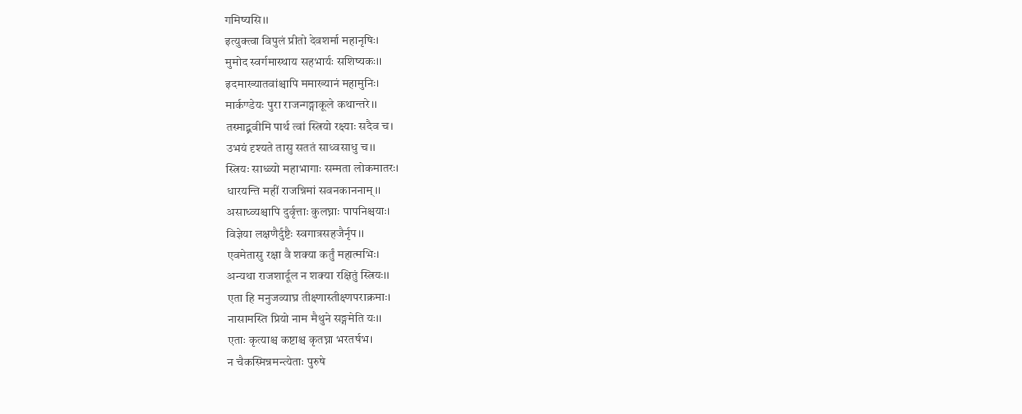गमिष्यसि।।
इत्युक्त्वा विपुलं प्रीतो देवशर्मा महानृषिः।
मुमोद स्वर्गमास्थाय सहभार्यः सशिष्यकः।।
इदमाख्यातवांश्चापि ममाख्यानं महामुनिः।
मार्कण्डेयः पुरा राजन्गङ्गाकूले कथान्तरे।।
तस्माद्ब्रवीमि पार्थ त्वां स्त्रियो रक्ष्याः सदैव च।
उभयं दृश्यते तासु सततं साध्वसाधु च।।
स्त्रियः साध्व्यो महाभागाः सम्मता लोकमातरः।
धारयन्ति महीं राजन्निमां सवनकाननाम्।।
असाध्व्यश्चापि दुर्वृत्ताः कुलघ्नाः पापनिश्चयाः।
विज्ञेया लक्षणैर्दुष्टैः स्वगात्रसहजैर्नृप।।
एवमेतासु रक्षा वै शक्या कर्तुं महात्मभिः।
अन्यथा राजशार्दूल न शक्या रक्षितुं स्त्रियः।।
एता हि मनुजव्याघ्र तीक्ष्णास्तीक्ष्णपराक्रमाः।
नासामस्ति प्रियो नाम मैथुने सङ्गमेति यः।।
एताः कृत्याश्च कष्टाश्च कृतघ्ना भरतर्षभ।
न चैकस्मिन्नमन्त्येताः पुरुषे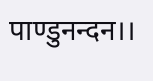पाण्डुनन्दन।।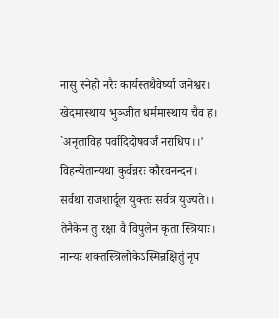नासु स्नेहो नरैः कार्यस्तथैवेर्ष्या जनेश्वर।
खेदमास्थाय भुञ्जीत धर्ममास्थाय चैव ह।
`अनृताविह पर्वादिदोषवर्जं नराधिप।।'
विहन्येतान्यथा कुर्वन्नरः कौरवनन्दन।
सर्वथा राजशार्दूल युक्तः सर्वत्र युज्यते।।
तेनैकेन तु रक्षा वै विपुलेन कृता स्त्रियाः।
नान्यः शक्तस्त्रिलोकेऽस्मिन्रक्षितुं नृप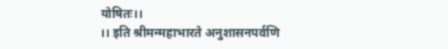योषितः।।
।। इति श्रीमन्महाभारते अनुशासनपर्वणि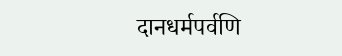दानधर्मपर्वणि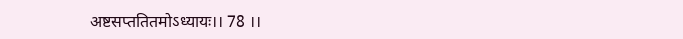अष्टसप्ततितमोऽध्यायः।। 78 ।।